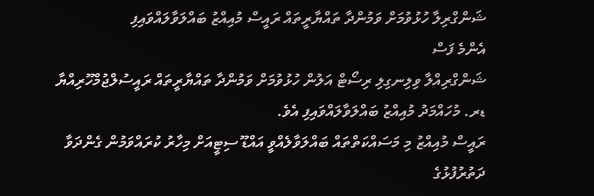ޝަންގްރިލާ ހުޅުވުމަށް ވަމުންދާ ތައްޔާރީތައް ރައީސް މުއިއްޒު ބައްލަވާލައްވައިފި
އެންމެ ފަސް
ޝަންގްރިއްލާ ވިލިނގިލި ރިސޯޓް އަލުން ހުޅުވުމަށް ވަމުންދާ ތައްޔާރީތައް ރައީސުލްޖުމްހޫރިއްޔާ ޑރ. މުހައްމަދު މުއިއްޒު ބައްލަވާލައްވައިފި އެވެ.
ރައީސް މުއިއްޒު މި މަސައްކަތްތައް ބައްލަވާލެއްވީ އައްޑޫ ސިޓީއަށް މިހާރު ކުރައްވަމުން ގެންދަވާ ދަތުރުފުޅުގެ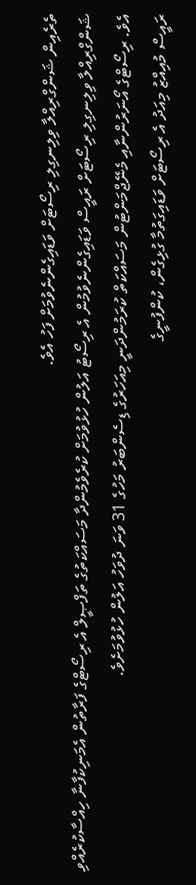ތެރެއިން ޝަންގްރިއްލާ ވިލިނގިލި ރިސޯޓަށް ވަޑައިގެންނެވުމަށް ފަހު އެވެ.
ޝަންގްރިއްލާ ވިލިނގިލި ރިސޯޓަށް ރައީސް ވަޑައިގެންނެވުމުން އެ ރިސޯޓު އަލުން ހުޅުވުމަށް ކުރެވެމުންދާ މަސައްކަތުގެ ތަފްޞީލް އެ ރިސޯޓްގެ ފަރާތުން އެމަނިކުފާނާ ހިއްސާކުރެއްވި އެވެ. ރިސޯޓްގެ އޯނަރުންނާއި މެނޭޖްމަންޓުން މަސައްކަތް ކުރަމުންދަނީ މިއަހަރުގެ ޑިސެންބަރު މަހުގެ 31 ވަނަ ދުވަހު އަލުން ހުޅުވުމަށެވެ.
ރައީސް މުއިއްޒު މިއަދު އެ ރިސޯޓަށް ވަޑައިގަތުމާ ގުޅިގެން، ކުންފުނީގެ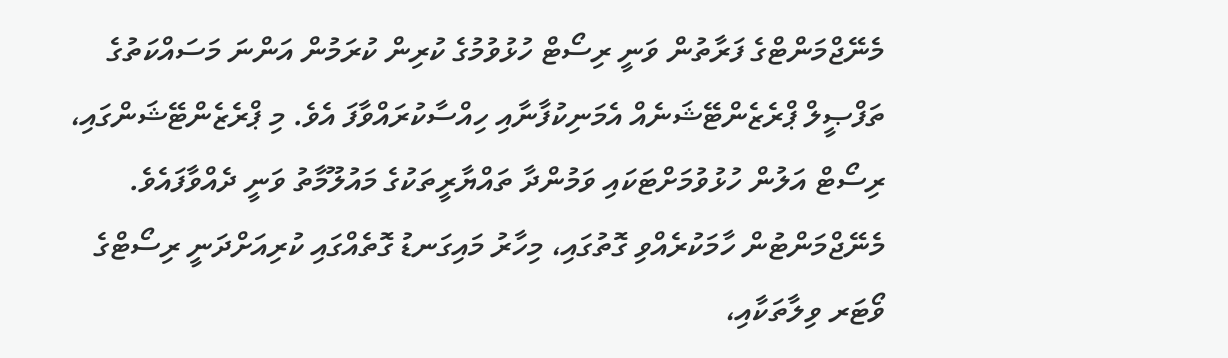މެނޭޖްމަންޓްގެ ފަރާތުން ވަނީ ރިސޯޓް ހުޅުވުމުގެ ކުރިން ކުރަމުން އަންނަ މަސައްކަތުގެ ތަފްޞީލް ޕްރެޒެންޓޭޝަނެއް އެމަނިކުފާނާއި ހިއްސާކުރައްވާފަ އެވެ. މި ޕްރެޒެންޓޭޝަންގައި، ރިސޯޓް އަލުން ހުޅުވުމަށްޓަކައި ވަމުންދާ ތައްޔާރީތަކުގެ މައުލޫމާތު ވަނީ ދެއްވާފައެވެ.
މެނޭޖްމަންޓުން ހާމަކުރެއްވި ގޮތުގައި، މިހާރު މައިގަނޑު ގޮތެއްގައި ކުރިއަށްދަނީ ރިސޯޓްގެ ވޯޓަރ ވިލާތަކާއި،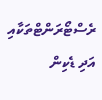ރެސްޓޯރަންޓްތަކާއި އަދި ޑެކިން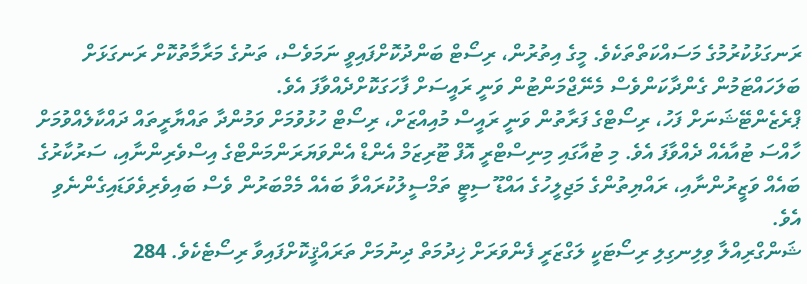ރަނގަޅުކުރުމުގެ މަސައްކަތްތަކެވެ. މީގެ އިތުރުން، ރިސޯޓް ބަންދުކޮށްފައިވީ ނަމަވެސް، ތަނުގެ މަރާމާތުކޮށް ރަނގަޅަށް ބަލަހައްޓަމުން ގެންދާކަންވެސް މެނޭޖްމަންޓުން ވަނީ ރައީސަށް ފާހަގަކޮށްދެއްވާފަ އެވެ.
ޕްރެޒެންޓޭޝަނަށް ފަހު، ރިސޯޓްގެ ފަރާތުން ވަނީ ރައީސް މުއިއްޒަށް، ރިސޯޓް ހުޅުވުމަށް ވަމުންދާ ތައްޔާރީތައް ދައްކާލެއްވުމަށް ހާއްސަ ޓުއާއެއް ދެއްވާފަ އެވެ. މި ޓުއާގައި މިނިސްޓްރީ އޮފް ޓޫރިޒަމް އެންޑް އެންވަޔަރަންމަންޓްގެ އިސްވެރިންނާއި، ސަރުކާރުގެ ބައެއް ވަޒީރުންނާއި، ރައްޔިތުންގެ މަޖިލީހުގެ އައްޑޫ ސިޓީ ތަމްސީލުކުރައްވާ ބައެއް މެމްބަރުން ވެސް ބައިވެރިވެވަޑައިގެންނެވި އެވެ.
ޝަންގްރިއްލާ ވިލިނގިލި ރިސޯޓަކީ ލަގްޒަރީ ފެންވަރަށް ޚިދުމަތް ދިނުމަށް ތަރައްޤީކޮށްފައިވާ ރިސޯޓެކެވެ. 284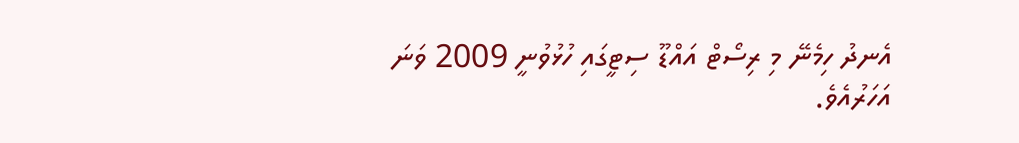އެނދު ހިމެނޭ މި ރިސޯޓް އައްޑޫ ސިޓީގައި ހުޅުވުނީ 2009 ވަނަ އަހަރުއެވެ.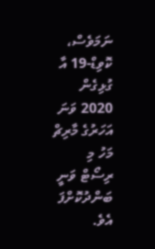ނަމަވެސް، ކޮވިޑް-19 އާ ގުޅިގެން 2020 ވަނަ އަހަރުގެ މާރިޗް މަހު މި ރިސޯޓް ވަނީ ބަންދުކޮށްފަ އެވެ.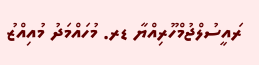ރައީސުލްޖުމްހޫރިއްޔާ ޑރ. މުހައްމަދު މުއިއްޒު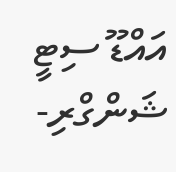އައްޑޫ ސިޓީ ޝަންގްރި-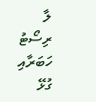ލާ ރިސޯޓު
ހަބަރާއި ގުޅޭ